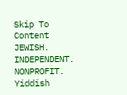Skip To Content
JEWISH. INDEPENDENT. NONPROFIT.
Yiddish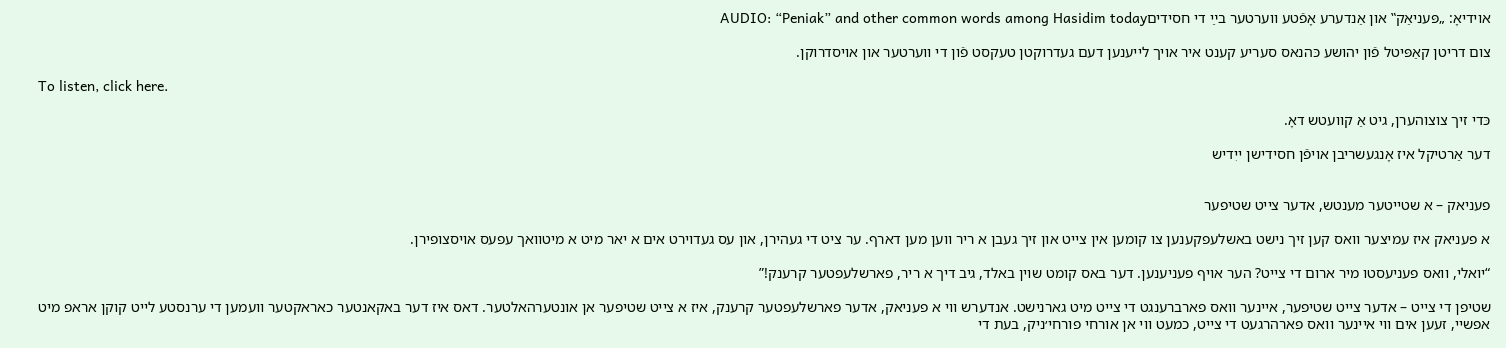אוידיאָ: „פּעניאַק‟ און אַנדערע אָפֿטע ווערטער בײַ די חסידיםAUDIO: “Peniak” and other common words among Hasidim today

צום דריטן קאַפּיטל פֿון יהושע כּהנאס סעריע קענט איר אויך לייענען דעם געדרוקטן טעקסט פֿון די ווערטער און אויסדרוקן.

To listen, click here.

כּדי זיך צוצוהערן, גיט אַ קוועטש דאָ.

דער אַרטיקל איז אָנגעשריבן אויפֿן חסידישן ייִדיש


פעניאק – א שטייטער מענטש, אדער צייט שטיפער

א פעניאק איז עמיצער וואס קען זיך נישט באשלעפקענען צו קומען אין צייט און זיך געבן א ריר ווען מען דארף. ער ציט די געהירן, און עס געדוירט אים א יאר מיט א מיטוואך עפעס אויסצופירן.

“יואלי, וואס פעניעסטו מיר ארום די צייט? הער אויף פעניענען. דער באס קומט שוין באלד, גיב דיך א ריר, פארשלעפטער קרענק!”

שטיפן די צייט – אדער צייט שטיפער, איינער וואס פארברענגט די צייט מיט גארנישט. אנדערש ווי א פעניאק, אדער פארשלעפטער קרענק, איז א צייט שטיפער אן אונטערהאלטער. דאס איז דער באקאנטער כאראקטער וועמען די ערנסטע לייט קוקן אראפ מיט אפשיי, זעען אים ווי איינער וואס פארהרגעט די צייט, כמעט ווי אן אורחי פורחי׳ניק, בעת די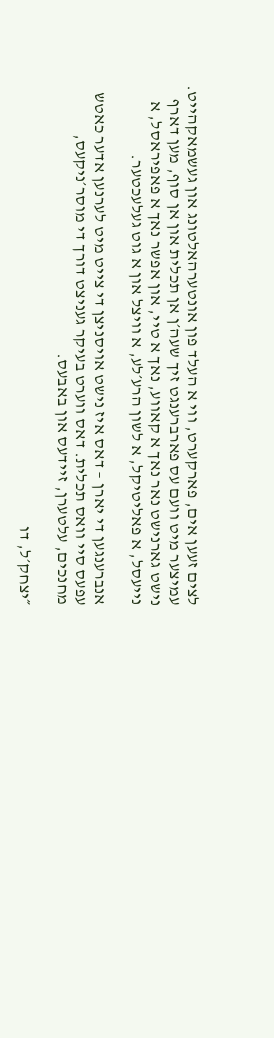לצים זעען אים, פארקערט, ווי א העלד פון אונטערהאלטונג און געשמאקהייט. עמיצער מיט וועם עס פארברענגט זיך שעה׳ן אן תכלית און אן סוף, מען דארף נישט גארנישט נאר נאך א קאווע, נאך א טיי, און אפשר נאך א פאפיראסל, א נייעסל, א פאליטיקל, א לשון הרע׳לע, א וויצל און א גוט געלעכטער.

אנברענגען די יארן – דאס איז נישט אויסניצן די צייט מיט לערנען אדער כאטש עפעס סיי וואס תכלית. דאס ווערט בעיקר געניצט דורך די מוסר׳ניקעס, מחנכים, עלטערן, זיידעס און באבעס.

״יצחק׳ל, דו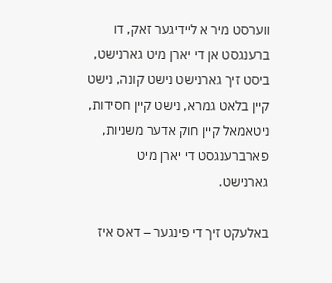ווערסט מיר א ליידיגער זאק, דו ברענגסט אן די יארן מיט גארנישט, ביסט זיך גארנישט נישט קונה, נישט קיין בלאט גמרא, נישט קיין חסידות, ניטאמאל קיין חוק אדער משניות, פארברענגסט די יארן מיט גארנישט.

באלעקט זיך די פינגער – דאס איז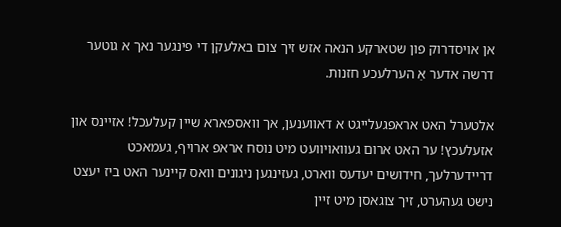אן אויסדרוק פון שטארקע הנאה אזש זיך צום באלעקן די פינגער נאך א גוטער דרשה אדער אַ הערלעכע חזנות.

אלטערל האט אראפגעלייגט א דאווענען, אך וואספארא שיין קעלעכל! אזיינס און אזעלעכץ! ער האט ארום געוואויוועט מיט נוסח אראפ ארויף, געמאכט דריידערלעך, חידושים יעדעס ווארט, געזינגען ניגונים וואס קיינער האט ביז יעצט נישט געהערט, זיך צוגאסן מיט זיין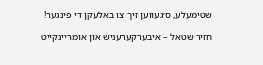שטימעלע, ס׳געווען זיך צו באלעקן די פינגער!

חזיר שטאל – איבערקערעניש און אומריינקייט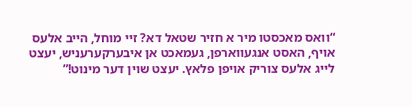“וואס מאכסטו מיר א חזיר שטאל דא? זיי מוחל, הייב אלעס אויף, האסט אנגעווארפן, געמאכט אן איבערקערעניש, יעצט לייג אלעס צוריק אויפן פלאץ. יעצט שוין דער מינוט!”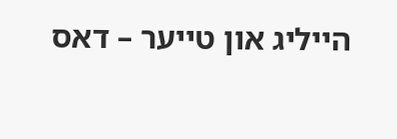הייליג און טייער – דאס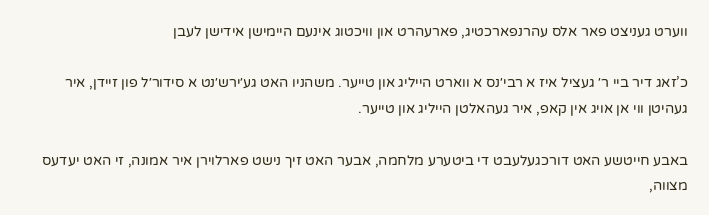ווערט געניצט פאר אלס עהרנפארכטיג, פארעהרט און וויכטוג אינעם היימישן אידישן לעבן

כ’זאג דיר ביי ר׳ געציל איז א רבי׳נס א ווארט הייליג און טייער. משהניו האט גע׳ירש׳נט א סידור׳ל פון זיידן, איר געהיטן ווי אן אויג אין קאפ, איר געהאלטן הייליג און טייער.

באבע חייטשע האט דורכגעלעבט די ביטערע מלחמה, אבער האט זיך נישט פארלוירן איר אמונה, זי האט יעדעס מצווה,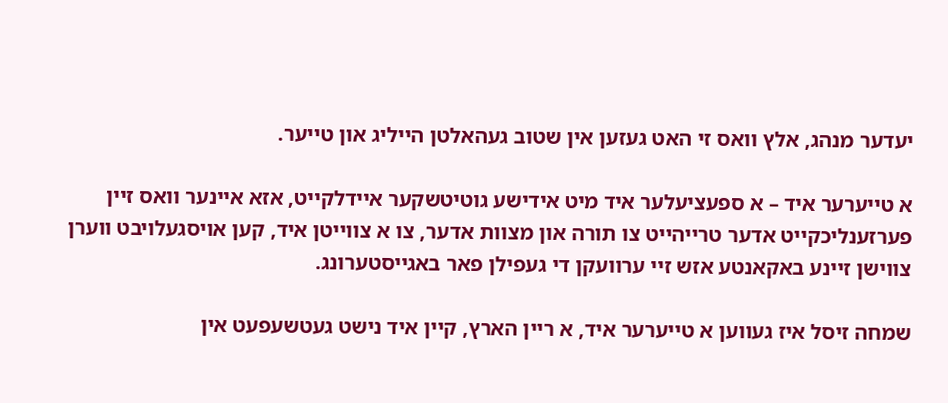יעדער מנהג, אלץ וואס זי האט געזען אין שטוב געהאלטן הייליג און טייער.

א טייערער איד – א ספעציעלער איד מיט אידישע גוטיטשקער איידלקייט, אזא איינער וואס זיין פערזענליכקייט אדער טרייהייט צו תורה און מצוות אדער, צו א צווייטן איד, קען אויסגעלויבט ווערן צווישן זיינע באקאנטע אזש זיי ערוועקן די געפילן פאר באגייסטערונג.

שמחה זיסל איז געווען א טייערער איד, א ריין הארץ, קיין איד נישט געטשעפעט אין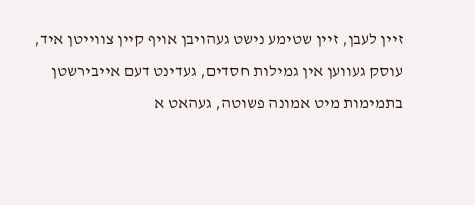זיין לעבן, זיין שטימע נישט געהויבן אויף קיין צווייטן איד, עוסק געווען אין גמילות חסדים, געדינט דעם אייבירשטן בתמימות מיט אמונה פשוטה, געהאט א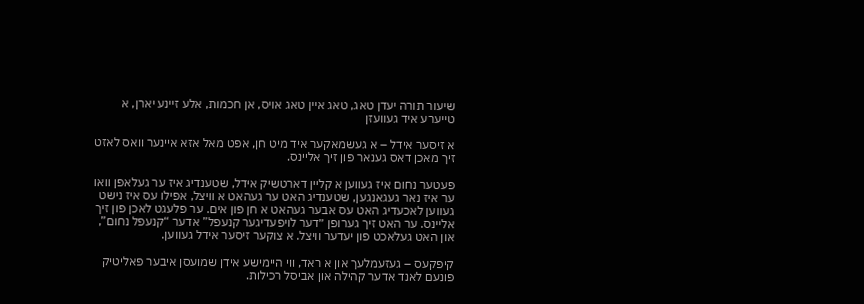שיעור תורה יעדן טאג, טאג איין טאג אויס, אן חכמות, אלע זיינע יארן, א טייערע איד געוועזן

א זיסער אידל – א געשמאקער איד מיט חן, אפט מאל אזא איינער וואס לאזט זיך מאכן דאס גענאר פון זיך אליינס.

פעטער נחום איז געווען א קליין דארטשיק אידל, שטענדיג איז ער געלאפן וואו ער איז נאר געגאנגען, שטענדיג האט ער געהאט א וויצל, אפילו עס איז נישט געווען לאכעדיג האט עס אבער געהאט א חן פון אים. ער פלעגט לאכן פון זיך אליינס. ער האט זיך גערופן ״דער לויפעדיגער קנעפל” אדער “קנעפל נחום”, און האט געלאכט פון יעדער וויצל. א צוקער זיסער אידל געווען.

קיפקעס – געזעמלעך און א ראד, ווי היימישע אידן שמועסן איבער פאליטיק פונעם לאנד אדער קהילה און אביסל רכילות.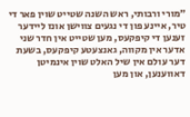״מורי ורבותי, ראש השנה שטייט שוין פאר די טיר, איינע פון די נגעים צווישן אונז ליידער זענען די קיפקעס, מען שטייט אין חדר שני אדער אין מקווה, גאנצעטע קיפקעס, בשעת דער עולם אין שיל האלט שוין אינמיטן דאווענען, און מען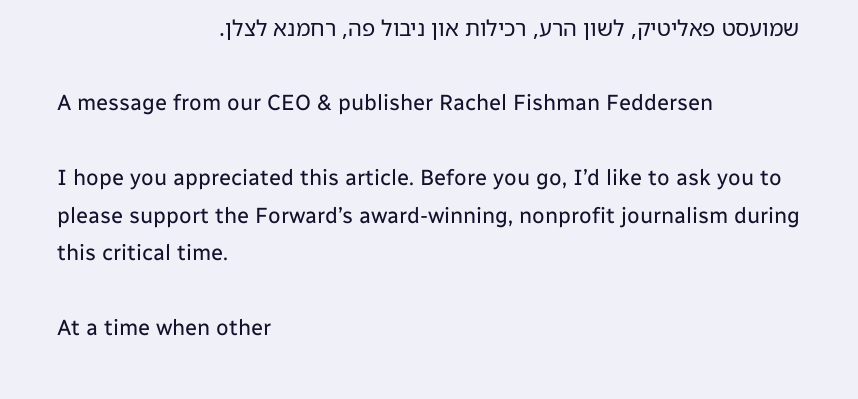שמועסט פאליטיק, לשון הרע, רכילות און ניבול פה, רחמנא לצלן.

A message from our CEO & publisher Rachel Fishman Feddersen

I hope you appreciated this article. Before you go, I’d like to ask you to please support the Forward’s award-winning, nonprofit journalism during this critical time.

At a time when other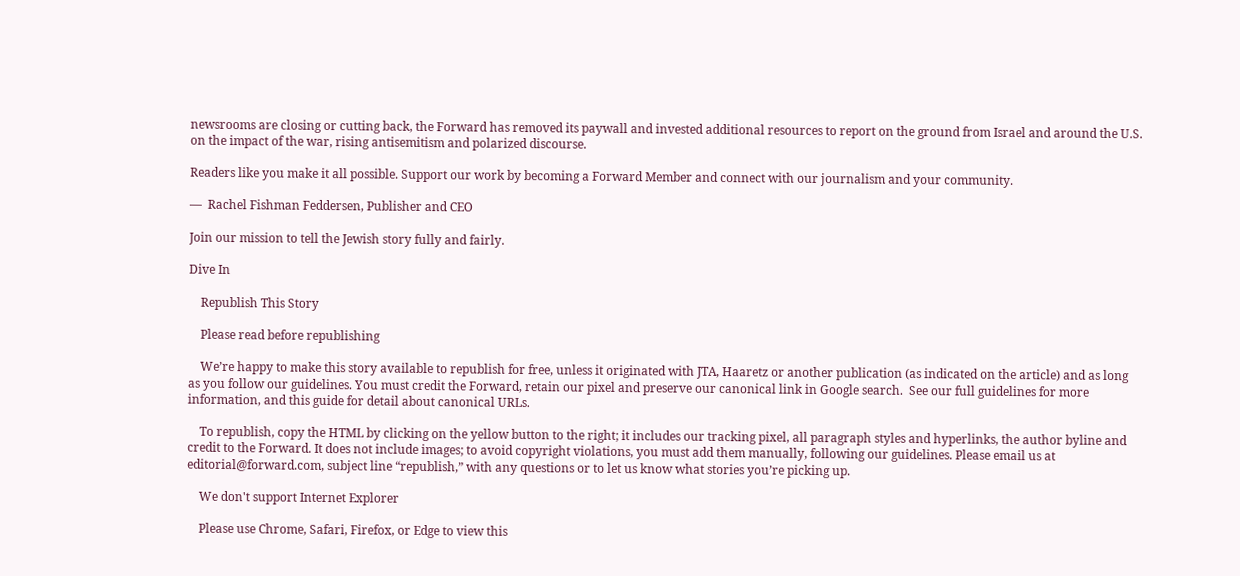newsrooms are closing or cutting back, the Forward has removed its paywall and invested additional resources to report on the ground from Israel and around the U.S. on the impact of the war, rising antisemitism and polarized discourse.

Readers like you make it all possible. Support our work by becoming a Forward Member and connect with our journalism and your community.

—  Rachel Fishman Feddersen, Publisher and CEO

Join our mission to tell the Jewish story fully and fairly.

Dive In

    Republish This Story

    Please read before republishing

    We’re happy to make this story available to republish for free, unless it originated with JTA, Haaretz or another publication (as indicated on the article) and as long as you follow our guidelines. You must credit the Forward, retain our pixel and preserve our canonical link in Google search.  See our full guidelines for more information, and this guide for detail about canonical URLs.

    To republish, copy the HTML by clicking on the yellow button to the right; it includes our tracking pixel, all paragraph styles and hyperlinks, the author byline and credit to the Forward. It does not include images; to avoid copyright violations, you must add them manually, following our guidelines. Please email us at editorial@forward.com, subject line “republish,” with any questions or to let us know what stories you’re picking up.

    We don't support Internet Explorer

    Please use Chrome, Safari, Firefox, or Edge to view this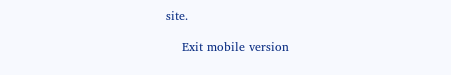site.

    Exit mobile version